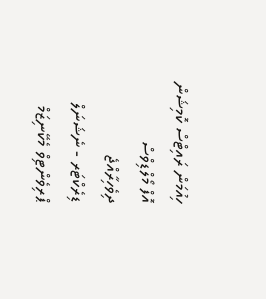ހިއުމަން ރައިޓްސް ކޮމިޝަން އޮފް މޯލްޑިވްސް
ދިވެހިރާއްޖެ
ޑިރެކްޓަރ - ނެޝަނަލް ޕްރިވެންޓިވް މެކޭނިޒަމް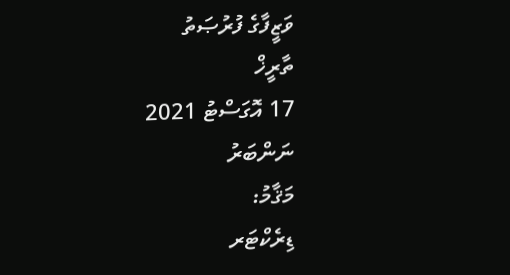ވަޒީފާގެ ފުރުޞަތު
ތާރީޚް
17 އޮގަސްޓު 2021
ނަންބަރު
މަޤާމު:
ޑިރެކްޓަރ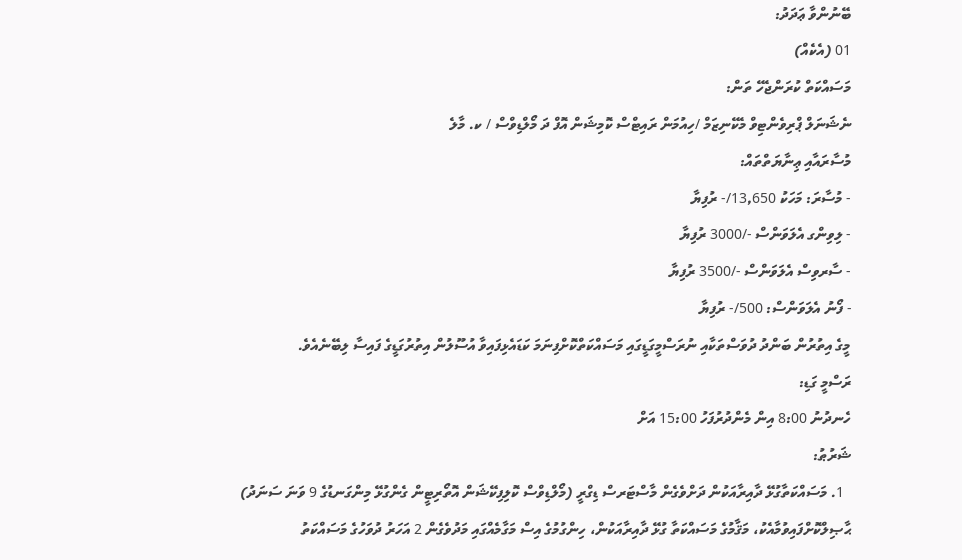ބޭނުންވާ ޢަދަދު:
01 (އެކެއް)
މަސައްކަތް ކުރަންޖެހޭ ތަން:
ނެޝަނަލް ޕްރިވެންޓިވް މެކޭނިޒަމް /ހިއުމަން ރައިޓްސް ކޮމިޝަން އޮފް ދަ މޯލްޑިވްސް / ކ. މާލެ
މުސާރައާއި ޢިނާޔަތްތައް:
- މުސާރަ: މަހަކު 13,650/- ރުފިޔާ
- ލިވިންގ އެލަވަންސް -/3000 ރުފިޔާ
- ސާރވިސް އެލަވަންސް -/3500 ރުފިޔާ
- ފޯނު އެލަވަންސް: 500/- ރުފިޔާ
މީގެ އިތުރުން ބަންދު ދުވަސްތަކާއި ނުރަސްމީގަޑީގައި މަސައްކަތްކޮށްފިނަމަ ކަޑައެޅިފައިވާ އުސޫލުން އިތުރުގަޑީގެ ފައިސާ ލިބޭނެއެވެ.
ރަސްމީ ގަޑި:
ހެނދުނު 8:00 އިން މެންދުރުފަހު 15:00 އަށް
ޝަރުޠު:
  1. މަސައްކަތާގުޅޭ ދާއިރާއަކުން ދަށްވެގެން މާސްޓަރސް ޑިގްރީ (މޯލްޑިވްސް ކޮލިފިކޭޝަން އޮތޯރިޓީން ގެންގުޅޭ މިންގަނޑުގެ 9 ވަނަ ސަނަދު) ޙާޞިލްކޮށްފައިވުމާއެކު، މަޤާމުގެ މަސައްކަތާ ގުޅޭ ދާއިރާއަކުން، ހިންގުމުގެ އިސް މަގާމެއްގައި މަދުވެގެން 2 އަހަރު ދުވަހުގެ މަސައްކަތު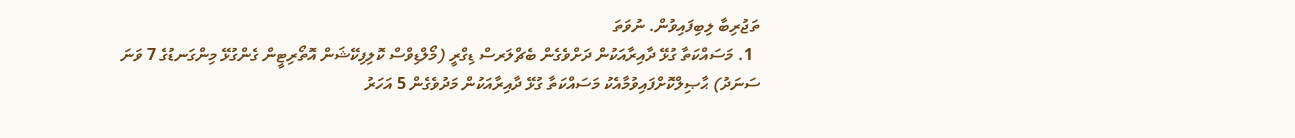ތަޖުރިބާ ލިބިފައިވުން. ނުވަތަ
  1. މަސައްކަތާ ގުޅޭ ދާއިރާއަކުން ދަށްވެގެން ބެޗްލަރސް ޑިގްރީ (މޯލްޑިވްސް ކޮލިފިކޭޝަން އޮތޯރިޓީން ގެންގުޅޭ މިންގަނޑުގެ 7 ވަނަ ސަނަދު) ޙާޞިލްކޮށްފައިވުމާއެކު މަސައްކަތާ ގުޅޭ ދާއިރާއަކުން މަދުވެގެން 5 އަހަރު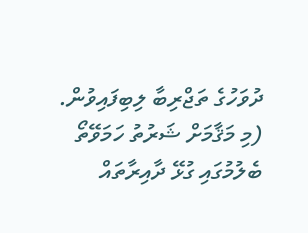ދުވަހުގެ ތަޖްރިބާ ލިބިފައިވުން.
(މި މަޤާމަށް ޝަރުތު ހަމަވޭތޯ ބެލުމުގައި ގުޅޭ ދާއިރާތައް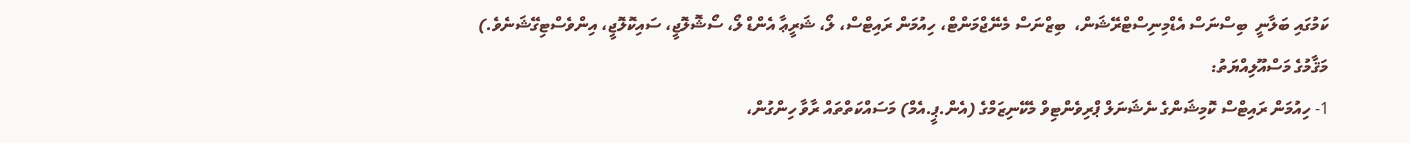ކަމުގައި ބަލާނީ  ބިސްނަސް އެޑްމިނިސްޓްރޭޝަން،  ބިޒްނަސް މެނޭޖްމަންޓް، ހިއުމަން ރައިޓްސް، ލޯ، ޝަރީޢާ އެންޑް ލޯ، ސޯޝޮލޮޖީ، ސައިކޮލޮޖީ، އިންވެސްޓިގޭޝަނެވެ.)
މަޤާމުގެ މަސްއޫލިއްޔަތު:
1- ހިއުމަން ރައިޓްސް ކޮމިޝަންގެ ނެޝަނަލް ޕްރިވެންޓިވް މެކޭނިޒަމްގެ (އެން.ޕީ.އެމް) މަސައްކަތްތައް ރާވާ ހިންގުން،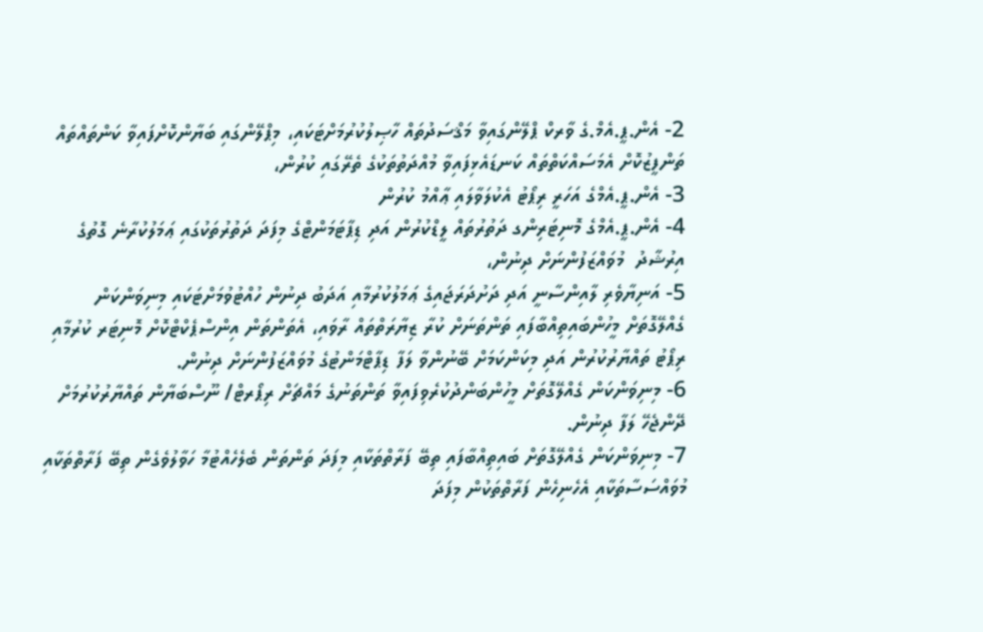2- އެން.ޕީ.އެމް.ގެ ވާރކް ޕްލޭންގައިވާ މަޤްސަދުތައް ހާޞިލުކުރުމަށްޓަކައި، މިޕްލޭންގައި ބަޔާންކޮށްފައިވާ ކަންތައްތައް ތަންފީޒުކޮށް އެމަސައްކަތްތައް ކަނޑައެޅިފައިވާ މުއްދަތުތަކުގެ ތެރޭގައި ކުރުން،
3- އެން.ޕީ.އެމްގެ އަހަރީ ރިޕޯޓު އެކުލަވާލައި ޢާއްމު ކުރުން
4- އެން.ޕީ.އެމްގެ މޮނިޓަރިންގ ދަތުރުތައް ލީޑްކުރުން އަދި ޑިޕާޓަމަންޓްގެ މިފަދަ ދަތުރުތަކުގައި ޢަމަލުކުރާނެ ގޮތުގެ އިރުޝާދު  މުވައްޒަފުންނަށް ދިނުން،
5- އަނިޔާވެރި ލާއިންސާނީ އަދި ދަށުދަރަޖައިގެ ޢަމަލުކުރުމާއި އަދަބު ދިނުން ހުއްޓުވުމަށްޓަކައި މިނިވަންކަން ގެއްލޭގޮތަށް މީހުންބައިތިއްބާފައި ތަންތަނަށް ކުރާ ޒިޔާރަތްތައް ރާވައި، އެތަންތަން އިންސްޕެކްޓްކޮށް މޮނިޓަރ ކުރުމާއި ރިޕޯޓު ތައްޔާރުކުރުން އަދި މިކަންކަމަށް ބޭނުންވާ ލަފާ ޑިޕާޓްމަންޓުގެ މުވައްޒަފުންނަށް ދިނުން.
6- މިނިވަންކަން ގެއްލޭގޮތަށް މީހުންބަންދުކުރެވިފައިވާ ތަންތަނުގެ މައްޗަށް ރިޕޯރޓް/ ނޫސްބަޔާން ތައްޔާރުކުރުމަށް ދޭންޖެހޭ ލަފާ ދިނުން.
7- މިނިވަންކަން ގެއްލޭގޮތަށް ބައިތިއްބާފައި ތިބޭ ފަރާތްތަކާއި މިފަދަ ތަންތަން ބެލެހެއްޓުމާ ހަވާލުވެގެން ތިބޭ ފަރާތްތަކާއި މުވައްސަސާތަކާއި އެހެނިހެން ފަރާތްތަކުން މިފަދަ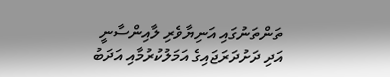ތަންތަނުގައި އަނިޔާވެރި ލާއިންސާނީ އަދި ދަށުދަރަޖައިގެ އަމަލުކުރުމާއި އަދަބު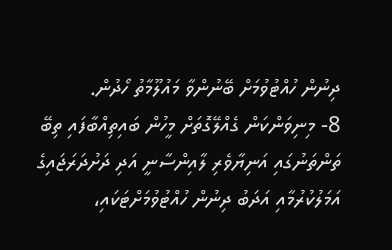ދިނުން ހުއްޓުވުމަށް ބޭނުންވާ މައުލޫމާތު ހޯދުން.
8- މިނިވަންކަން ގެއްލޭގޮތަށް މީހުން ބައިތިއްބާފައި ތިބޭ ތަންތަނުގައި އަނިޔާވެރި ލާއިންސާނީ އަދި ދަށުދަރަޖައިގެ އަމަލުކުރުމާއި އަދަބު ދިނުން ހުއްޓުވުމަށްޓަކައި،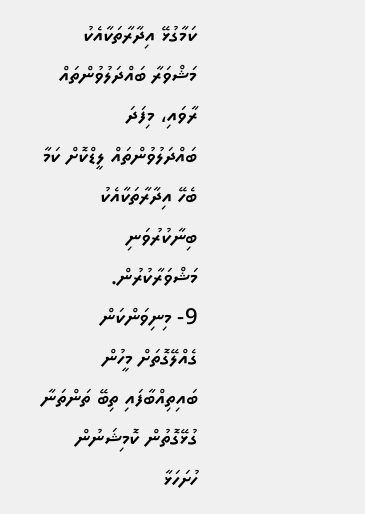ކަމާގުޅޭ އިދާރާތަކާއެކު މަޝްވަރާ ބައްދަލުވުންތައް ރާވައި، މިފަދަ ބައްދަލުވުންތައް ލީޑްކޮށް ކަމާ ބެހޭ އިދާރާތަކާއެކު ބިނާކުރުވަނި މަޝްވަރާކުރުން.
9- މިނިވަންކަން ގެއްލޭގޮތަށް މީހުން ބައިތިއްބާފައި ތިބޭ ތަންތަނާ ގުޅޭގޮތުން ކޮމިޝަނުން ހުށަހަޅާ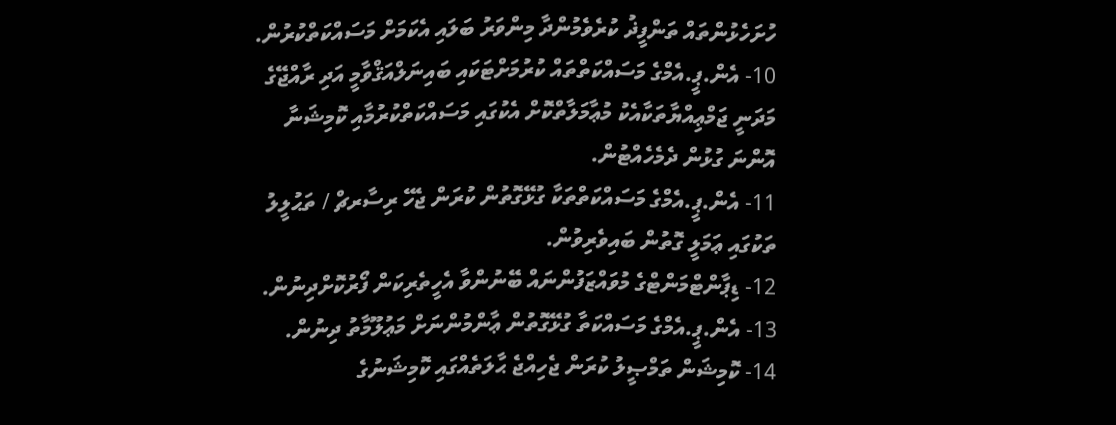ހުށަހެޅުންތައް ތަންފީޛު ކުރެވެމުންދާ މިންވަރު ބަލައި އެކަމަށް މަސައްކަތްކުރުން.
10- އެން.ޕީ.އެމްގެ މަސައްކަތްތައް ކުރުމަށްޓަކައި ބައިނަލްއަޤްވާމީ އަދި ރާއްޖޭގެ މަދަނީ ޖަމްޢިއްޔާތަކާއެކު މުޢާމަލާތްކޮށް އެކުގައި މަސައްކަތްކުރުމާއި ކޮމިޝަނާ އޮންނަ ގުޅުން ދެމެހެއްޓުން.
11- އެން.ޕީ.އެމްގެ މަސައްކަތްތަކާ ގުޅޭގޮތުން ކުރަން ޖެހޭ ރިސާރޗް / ތަޙުލީލު ތަކުގައި ޢަމަލީ ގޮތުން ބައިވެރިވުން.
12- ޑިޕާންޓްމަންޓްގެ މުވައްޒަފުންނައް ބޭނުންވާ އެހީތެރިކަން ފޯރުކޮށްދިނުން.
13- އެން.ޕީ.އެމްގެ މަސައްކަތާ ގުޅޭގޮތުން ޢާންމުންނަށް މަޢުލޫމާތު ދިނުން.
14- ކޮމިޝަން ތަމްޞީލު ކުރަން ޖެހިއްޖެ ޙާލަތެއްގައި ކޮމިޝަނުގެ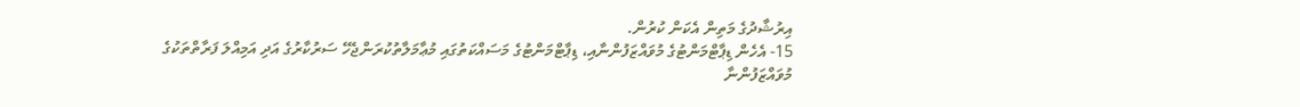އިރުޝާދުގެ މަތިން އެކަން ކުރުން.
15- އެހެން ޑިޕާޓްމަންޓުގެ މުވައްޒަފުންނާއި، ޑިޕާޓްމަންޓުގެ މަސައްކަތުގައި މުޢާމަލާތުކުރަންޖެހޭ ސަރުކާރުގެ އަދި އަމިއްލަ ފަރާތްތަކުގެ މުވައްޒަފުންނާ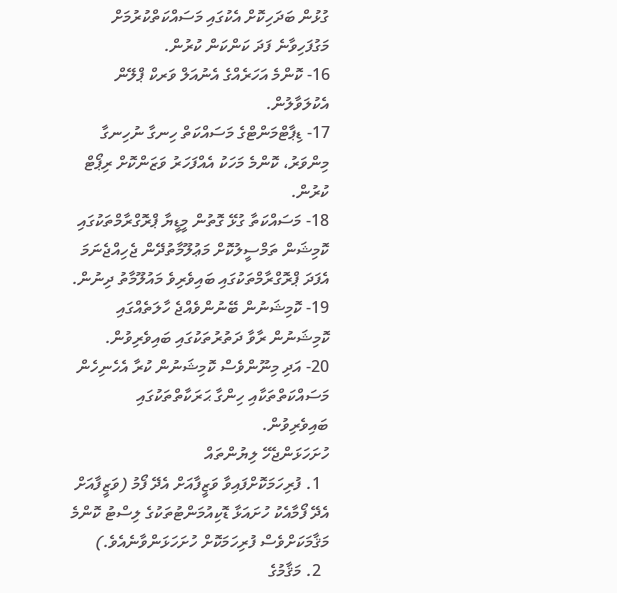ގުޅުން ބަދަހިކޮށް އެކުގައި މަސައްކަތްކުރުމަށް މަގުފަހިވާނެ ފަދަ ކަންކަން ކުރުން.
16- ކޮންމެ އަހަރެއްގެ އެނުއަލް ވަރކް ޕްލޭން އެކުލަވާލުން.
17- ޑިޕާޓްމަންޓްގެ މަސައްކަތް ހިނގާ ނުހިނގާ މިންވަރު، ކޮންމެ މަހަކު އެއްފަހަރު ވަޒަންކޮށް ރިޕޯޓް ކުރުން.
18- މަސައްކަތާ ގުޅޭ ގޮތުން މީޑީޔާ ޕްރޮގްރާމްތަކުގައި ކޮމިޝަން ތަމްސީލުކޮށް މަޢުލޫމާތުދޭން ޖެހިއްޖެނަމަ އެފަދަ ޕްރޮގްރާމްތަކުގައި ބައިވެރިވެ މައުލޫމާތު ދިނުން.
19- ކޮމިޝަނުން ބޭނުންވެއްޖެ ހާލަތެއްގައި ކޮމިޝަނުން ރާވާ ދަތުރުތަކުގައި ބައިވެރިވުން.
20- އަދި މިނޫންވެސް ކޮމިޝަނުން ކުރާ އެހެނިހެން މަސައްކަތްތަކާއި ހިންގާ ޙަރަކާތްތަކުގައި ބައިވެރިވުން.
ހުށަހަޅަންޖެހޭ ލިޔުންތައް
  1. ފުރިހަމަކޮށްފައިވާ ވަޒީފާއަށް އެދޭ ފޯމު (ވަޒީފާއަށް އެދޭ ފޯމާއެކު ހުށައަޅާ ޑޮކިއުމަންޓުތަކުގެ ލިސްޓު ކޮންމެ މަޤާމަކަށްވެސް ފުރިހަމަކޮށް ހުށަހަޅަންވާނެއެވެ.)
  2. މަޤާމުގެ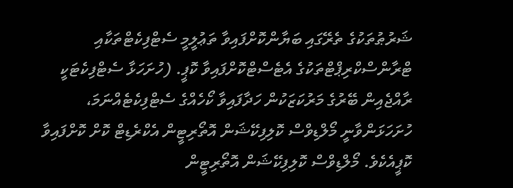ޝަރުޠުތަކުގެ ތެރޭގައި ބަޔާންކޮށްފައިވާ ތަޢުލީމީ ސެޓްފިކެޓްތަކާއި ޓްރާންސްކްރިޕްޓްތަކުގެ އެޓެސްޓްކޮށްފައިވާ ކޮޕީ. (ހުށަހަޅާ ސެޓްފިކެޓަކީ ރާއްޖެއިން ބޭރުގެ މަރުކަޒަކުން ހަދާފައިވާ ކޯހެއްގެ ސެޓްފިކެޓެއްނަމަ، ހުށަހަޅަންވާނީ މޯލްޑިވްސް ކޮލިފިކޭޝަން އޮތޯރިޓީން އެކްރެޑިޓް ކޮށް ކޮށްފައިވާ ކޮޕީއެކެވެ. މޯލްޑިވްސް ކޮލިފިކޭޝަން އޮތޯރިޓީން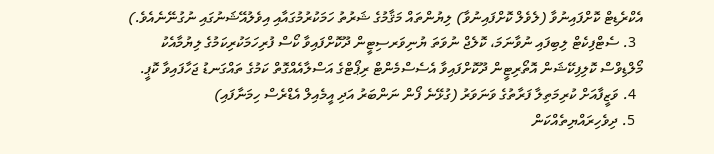އެކްރެޑިޓް ކޮށްފައިނުވާ (ލެވެލް ކޮށްފައިނުވާ) ލިޔުންތައް މަޤާމުގެ ޝަރުތު ހަމަކުރުމުގައާއި އިވެލުއޭޝަނުގައި ނުގުނޭނެއެވެ.)
  3. ސެޓްފިކެޓް ލިބިފައި ނުވާނަމަ، ކޮލެޖް ނުވަތަ ޔުނިވަރސިޓީން ދޫކޮށްފައިވާ ކޯސް ފުރިހަމަކުރިކަމުގެ ލިޔުމާއެކު މޯލްޑިވްސް ކޮލިފިކޭޝަން އޮތޯރިޓީން ދޫކޮށްފައިވާ އެސެސްމެންޓް ރިޕޯޓްގެ އަސްލާއެއްގޮތް ކަމުގެ ތައްގަނޑު ޖަހާފައިވާ ކޮޕީ.
  4. ވަޒީފާއަށް ކުރިމަތިލާ ފަރާތުގެ ވަނަވަރު (ގުޅޭނެ ފޯން ނަންބަރު އަދި އީމެއިލް އެޑްރެސް ހިމަނާފައި)
  5. ދިވެހިރައްޔިތެއްކަން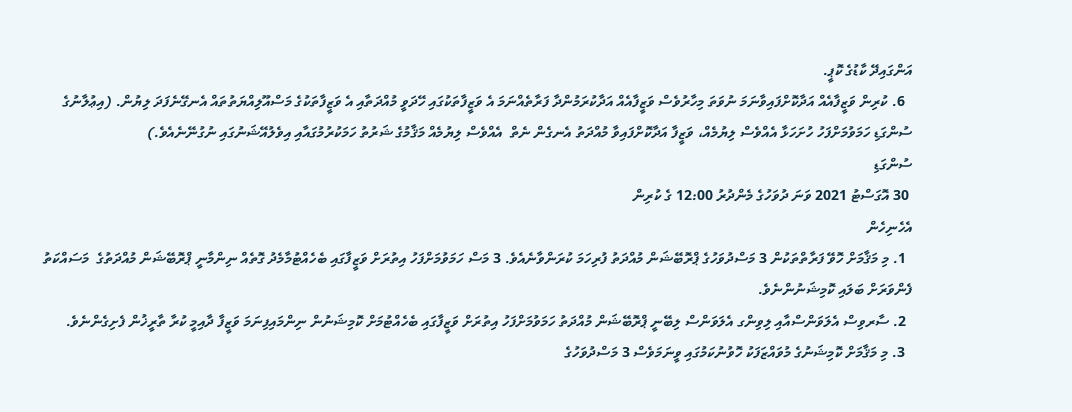އަންގައިދޭ ކާޑުގެ ކޮޕީ.
  6. ކުރިން ވަޒީފާއެއް އަދާކޮށްފައިވާނަމަ ނުވަތަ މިހާރުވެސް ވަޒީފާއެއް އަދާކުރަމުންދާ ފަރާތެއްނަމަ އެ ވަޒީފާތަކުގައި ހޭދަވީ މުއްދަތާއި އެ ވަޒީފާތަކުގެ މަސްއޫލިއްޔަތުތައް އެނގޭނެފަދަ ލިޔުން. (އިޢުލާނުގެ ސުންގަޑި ހަމަވުމަށްފަހު ހުށަހަޅާ އެއްވެސް ލިޔުމެއް، ވަޒީފާ އަދާކޮށްފައިވާ މުއްދަތު އެނގެން ނެތް  އެއްވެސް ލިޔުމެއް މަޤާމުގެ ޝަރުތު ހަމަކުރުމުގައާއި އިވެލުއޭޝަނުގައި ނުގުނޭނެއެވެ.)
ސުންގަޑި
 30 އޮގަސްޓު 2021 ވަނަ ދުވަހުގެ މެންދުރު 12:00 ގެ ކުރިން
އެހެނިހެން
  1. މި މަޤާމަށް ހޮވޭ ފަރާތްތަކުން 3 މަސްދުވަހުގެ ޕްރޮބޭޝަން މުއްދަތު ފުރިހަމަ ކުރަންވާނެއެވެ. 3 މަސް ހަމަވުމަށްފަހު އިތުރަށް ވަޒީފާގައި ބެހެއްޓުމާމެދު ގޮތެއް ނިންމާނީ ޕްރޮބޭޝަން މުއްދަތުގެ  މަސައްކަތު ފެންވަރަށް ބަލައި ކޮމިޝަނުންނެވެ.
  2. ސާރވިސް އެލަވަންސްއާއި ލިވިންގ އެލަވަންސް ލިބޭނީ ޕްރޮބޭޝަން މުއްދަތު ހަމަވުމަށްފަހު އިތުރަށް ވަޒީފާގައި ބެހެއްޓުމަށް ކޮމިޝަނުން ނިންމައިފިނަމަ ވަޒީފާ ދާއިމީ ކުރާ ތާރީޚުން ފެށިގެންނެވެ.
  3. މި މަޤާމަށް ކޮމިޝަނުގެ މުވައްޒަފަކު ހޮވުނުކަމުގައި ވީނަމަވެސް 3 މަސްދުވަހުގެ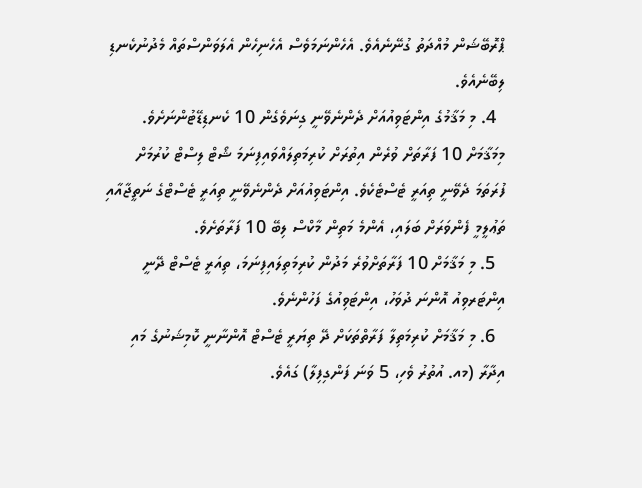ޕްރޮބޭޝަން މުއްދަތު ގުނޭނެއެވެ. އެހެންނަމަވެސް އެހެނިހެން އެލަވަންސްތައް މެދުނުކެނޑި ލިބޭނެއެވެ.
  4. މި މަޤާމުގެ އިންޓަވިއުއަށް ދެންނެވޭނީ ގިނަވެގެން 10 ކެނޑިޑޭޓުންނަށެވެ. މިމަޤާމަށް 10 ފަރާތަށް ވުރެން އިތުރަށް ކުރިމަތިލައްވައިފިނަމަ ޝޯޓް ލިސްޓް ކުރުމަށް ފުރަތަމަ ދެވޭނީ ތިއަރީ ޓެސްޓެކެވެ. އިންޓަވިއުއަށް ދެންނެވޭނީ ތިއަރީ ޓެސްޓްގެ ނަތީޖާއާއި ތަޢުލީމީ ފެންވަރަށް ބަލައި، އެންމެ މަތިން މާކްސް ލިބޭ 10 ފަރާތަށެވެ.
  5. މި މަޤާމަށް 10 ފަރާތަށްވުރެ މަދުން ކުރިމަތިލައިފިނަމަ، ތިއަރީ ޓެސްޓް ދޭނީ އިންޓަރވިއު އޮންނަ ދުވަހު، އިންޓަވިއުގެ ފަހުންނެވެ.
  6. މި މަޤާމަށް ކުރިމަތިލާ ފަރާތްތަކަށް ދޭ ތިޔަރީ ޓެސްޓް އޮންނާނީ ކޮމިޝަނުގެ މައި އިދާރާ (މއ. އުތުރު ވެހި، 5 ވަނަ ފަންގިފިލާ) ގައެވެ.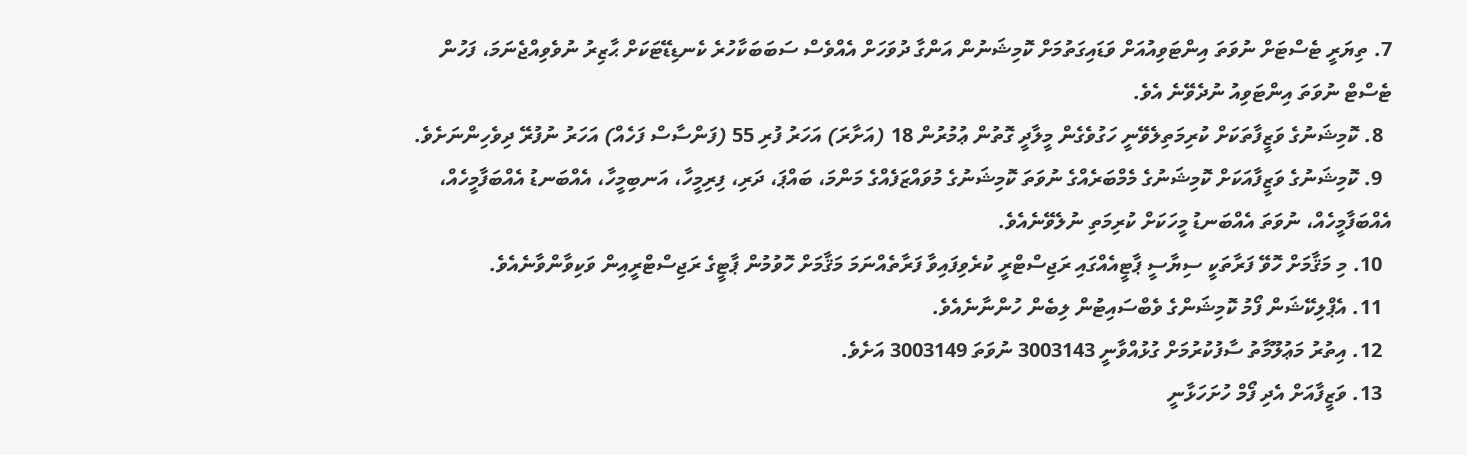7. ތިޔަރީ ޓެސްޓަށް ނުވަތަ އިންޓަވިއުއަށް ވަޑައިގަތުމަށް ކޮމިޝަނުން އަންގާ ދުވަހަށް އެއްވެސް ސަބަބަކާހުރެ ކެނޑިޑޭޓަކަށް ޙާޒިރު ނުވެވިއްޖެނަމަ، ފަހުން ޓެސްޓް ނުވަތަ އިންޓަވިއު ނުދެވޭނެ އެވެ.
  8. ކޮމިޝަނުގެ ވަޒީފާތަކަށް ކުރިމަތިލެވޭނީ ހަގުވެގެން މީލާދީ ގޮތުން ޢުމުރުން 18 (އަށާރަ) އަހަރު ފުރި 55 (ފަންސާސް ފަހެއް) އަހަރު ނުފުރޭ ދިވެހިންނަށެވެ.
  9. ކޮމިޝަނުގެ ވަޒީފާއަކަށް ކޮމިޝަނުގެ މެމްބަރެއްގެ ނުވަތަ ކޮމިޝަނުގެ މުވައްޒަފެއްގެ މަންމަ، ބައްޕަ، ދަރި، ފިރިމީހާ، އަނބިމީހާ، އެއްބަނޑު އެއްބަފާމީހެއް، އެއްބަފާމީހެއް، ނުވަތަ އެއްބަނޑު މީހަކަށް ކުރިމަތި ނުލެވޭނެއެވެ.
  10. މި މަޤާމަށް ހޮވޭ ފަރާތަކީ ސިޔާސީ ޕާޓީއެއްގައި ރަޖިސްޓްރީ ކުރެވިފައިވާ ފަރާތެއްނަމަ މަޤާމަށް ހޮވުމުން ޕާޓީގެ ރަޖިސްޓްރީއިން ވަކިވާންވާނެއެވެ.
  11. އެޕްލިކޭޝަން ފޯމު ކޮމިޝަންގެ ވެބްސައިޓުން ލިބެން ހުންނާނެއެވެ.
  12. އިތުރު މަޢުލޫމާތު ސާފުކުރުމަށް ގުޅުއްވާނީ 3003143 ނުވަތަ 3003149 އަށެވެ.
  13. ވަޒީފާއަށް އެދި ފޯމް ހުށަހަޅާނީ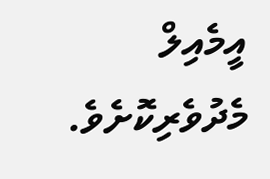އީމެއިލް މެދުވެރިކޮށެވެ.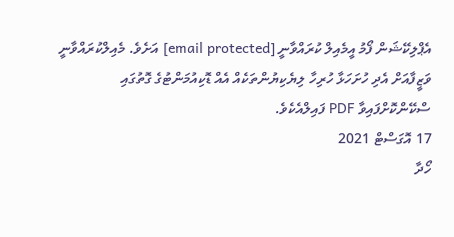އެޕްލިކޭޝަން ފޯމު އީމެއިލް ކުރައްވާނީ [email protected] އަށެވެ. މެއިލްކުރައްވާނީ ވަޒީފާއަށް އެދި ހުށަހަޅާ ހުރިހާ ލިޔެކިޔުންތަކެއް އެއް ޑޮކިއުމަންޓުގެ ގޮތުގައި ސްކޭންކޮށްފައިވާ PDF ފައިލްއެކެވެ.
17 އޮގަސްޓް 2021
ހޯދާ